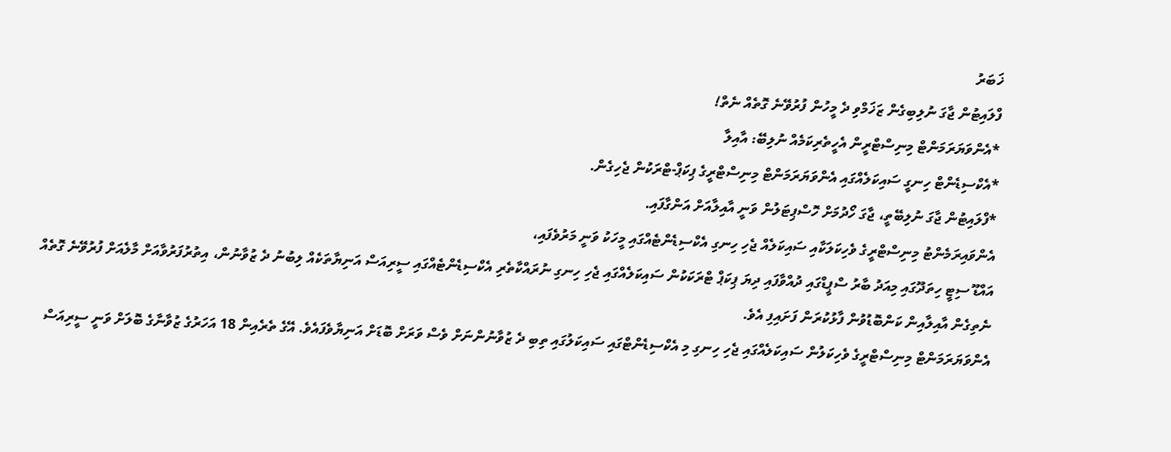ޚަބަރު
ފްލައިޓުން ޖާގަ ނުލިބިގެން ޒަޚަމްވި ދެ މީހުން ފުރުވޭނެ ގޮތެއް ނެތް!
*އެންވަޔަރަމަންޓް މިނިސްޓްރީން އެހީތެރިކަމެއް ނުލިބޭ: އާއިލާ
*އެކްސިޑެންޓް ހިނގީ ސައިކަލެއްގައި އެންވަޔަރަމަންޓް މިނިސްޓްރީގެ ޕިކަޕް-ޓްރަކުން ޖެހިގެން.
*ފްލައިޓުން ޖާގަ ނުލިބޭތީ، ޖާގަ ހޯދުމަށް ހޮސްޕިޓަލުން ވަނީ އާއިލާއަށް އަންގާފައި.
އެންވައިރަމެންޓު މިނިސްޓްރީގެ ވެހިކަލަކާއި ސައިކަލެއް ޖެހި ހިނގި އެކްސިޑެންޓެއްގައި މީހަކު ވަނީ މަރުވެފައި،
އައްޑޫ ސިޓީ ހިތަދޫގައި މިއަދު ބާރު ސްޕީޑްގައި ދުއްވާފައި ދިޔަ ޕިކަޕް ޓްރަކަކުން ސައިކަލެއްގައި ޖެހި ހިނގި ނުރައްކާތެރި އެކްސިޑެންޓެއްގައި ސީރިއަސް އަނިޔާތަކެއް ލިބުނު ދެ ޒުވާނުން، އިތުރުފަރުވާއަށް މާލެއަށް ފުރުވޭނެ ގޮތެއް ނެތިގެން އާއިލާއިން ކަންބޮޑުވުން ފާޅުކުރަން ފަށައިފި އެވެ.
އެންވަޔަރަމަންޓް މިނިސްޓްރީގެ ވެހިކަލުން ސައިކަލެއްގައި ޖެހި ހިނގި މި އެކްސިޑެންޓްގައި ސައިކަލުގައި ތިބި ދެ ޒުވާނުންނަށް ވެސް ވަރަށް ބޮޑަށް އަނިޔާވެފައެވެ. އޭގެ ތެރެއިން 18 އަހަރުގެ ޒުވާނާގެ ބޮލަށް ވަނީ ސީރިއަސް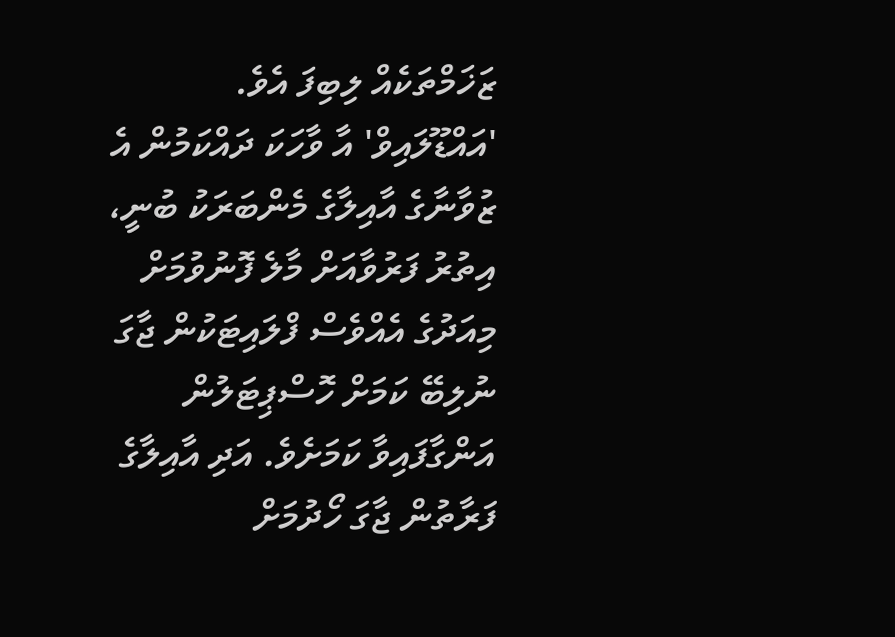ޒަޚަމްތަކެއް ލިބިފަ އެވެ.
'އައްޑޫލައިވް' އާ ވާހަކަ ދައްކަމުން އެ ޒުވާނާގެ އާއިލާގެ މެންބަރަކު ބުނީ، އިތުރު ފަރުވާއަށް މާލެ ފޮނުވުމަށް މިއަދުގެ އެއްވެސް ފްލައިޓަކުން ޖާގަ ނުލިބޭ ކަމަށް ހޮސްޕިޓަލުން އަންގާފައިވާ ކަމަށެވެ. އަދި އާއިލާގެ ފަރާތުން ޖާގަ ހޯދުމަށް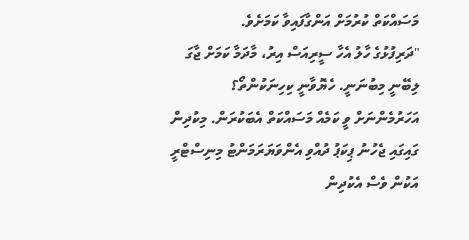މަސައްކަތް ކުރުމަށް އަންގާފައިވާ ކަމަށެވެ.
"ދަރިފުޅުގެ ހާލު އެހާ ސީރިއަސް އިރު، މާދަމާ ކަމަށް ޖާގަ ލިބޭނީ މިބުނަނީ. ހެޔޮވާނީ ކިހިނަކުންތޯ؟ އަހަރުމެންނަށް ވީ ކަމެއް މަސައްކަތް އެބަކުރަން. މިކުދިން ގައިގައި ޖެހުނު ޕިކަޕު ދުއްވި އެންވަޔަރަމަންޓު މިނިސްޓްރީ އަކުން ވެސް އެކުދިން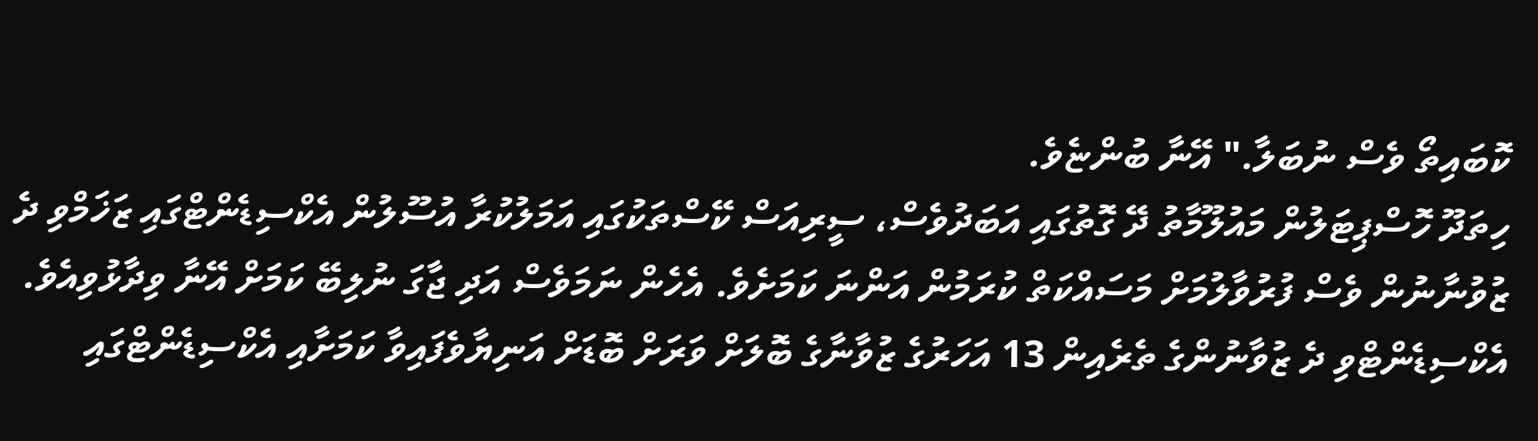ކޮބައިތޯ ވެސް ނުބަލާ." އޭނާ ބުންޏެވެ.
ހިތަދޫ ހޮސްޕިޓަލުން މައުލޫމާތު ދޭ ގޮތުގައި އަބަދުވެސް، ސީރިއަސް ކޭސްތަކުގައި އަމަލުކުރާ އުސޫލުން އެކްސިޑެންޓްގައި ޒަޚަމްވި ދެ ޒުވުނާނުން ވެސް ފުރުވާލުމަށް މަސައްކަތް ކުރަމުން އަންނަ ކަމަށެވެ. އެހެން ނަމަވެސް އަދި ޖާގަ ނުލިބޭ ކަމަށް އޭނާ ވިދާޅުވިއެވެ.
އެކްސިޑެންޓްވި ދެ ޒުވާނުންގެ ތެރެއިން 13 އަހަރުގެ ޒުވާނާގެ ބޮލަށް ވަރަށް ބޮޑަށް އަނިޔާވެފައިވާ ކަމަށާއި އެކްސިޑެންޓްގައި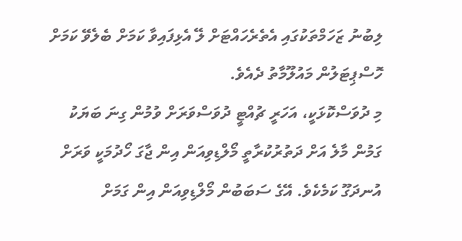ލިބުނު ޒަހަމްތަކުގައި އެތެރެހައްޓަށް ލޭ އެޅިފައިވާ ކަމަށް ބެލެވޭ ކަމަށް ހޮސްޕިޓަލުން މައުލޫމާތު ދެއެވެ.
މި ދުވަސްކޮޅަކީ، އަހަރީ ޗުއްޓީ ދުވަސްވަރަށް ވުމުން ގިނަ ބަޔަކު ގަމުން މާލެ އަށް ދަތުރުކުރާތީ މޯލްޑިވިއަން އިން ޖާގަ ހޯދުމަކީ ވަރަށް އުނދަގޫ ކަމެކެވެ. އޭގެ ސަބަބުން މޯލްޑިވިއަން އިން ގަމަށް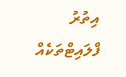އިތުރު ފްލައިޓްތަކެއް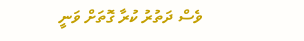ވެސް ދަތުރު ކުރާ ގޮތަށް ވަނީ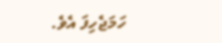ހަމަޖެހިފަ އެވެ.